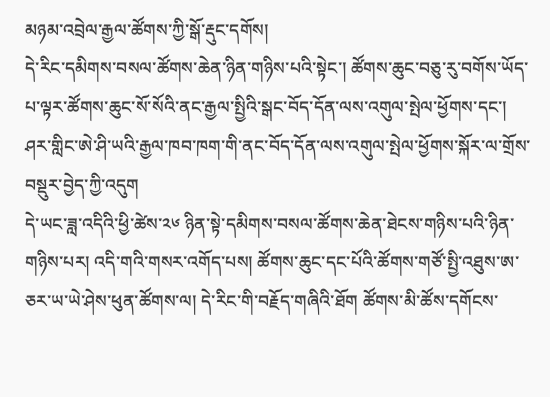མཉམ་འབྲེལ་རྒྱལ་ཚོགས་ཀྱི་སྒོ་རྡུང་དགོས།
དེ་རིང་དམིགས་བསལ་ཚོགས་ཆེན་ཉིན་གཉིས་པའི་སྟེང་། ཚོགས་ཆུང་བཅུ་རུ་བགོས་ཡོད་པ་ལྟར་ཚོགས་ཆུང་སོ་སོའི་ནང་རྒྱལ་སྤྱིའི་སྒང་བོད་དོན་ལས་འགུལ་སྤེལ་ཕྱོགས་དང་། ཤར་གླིང་ཨེ་ཤི་ཡའི་རྒྱལ་ཁབ་ཁག་གི་ནང་བོད་དོན་ལས་འགུལ་སྤེལ་ཕྱོགས་སྐོར་ལ་གྲོས་བསྡུར་བྱེད་ཀྱི་འདུག
དེ་ཡང་ཟླ་འདིའི་ཕྱི་ཚེས་༢༦ ཉིན་སྟེ་དམིགས་བསལ་ཚོགས་ཆེན་ཐེངས་གཉིས་པའི་ཉིན་གཉིས་པར། འདི་གའི་གསར་འགོད་པས། ཚོགས་ཆུང་དང་པོའི་ཚོགས་གཙོ་སྤྱི་འཐུས་ཨ་ཅར་ཡ་ཡེ་ཤེས་ཕུན་ཚོགས་ལ། དེ་རིང་གི་བརྗོད་གཞིའི་ཐོག ཚོགས་མི་ཚོས་དགོངས་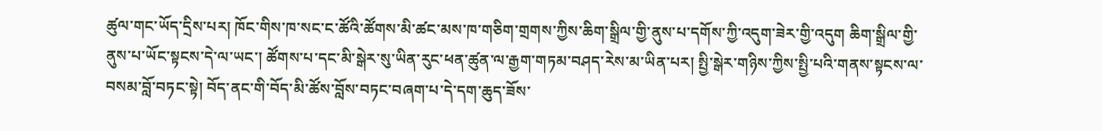ཚུལ་གང་ཡོད་དྲིས་པར། ཁོང་གིས་ཁ་སང་ང་ཚོའི་ཚོགས་མི་ཚང་མས་ཁ་གཅིག་གྲགས་ཀྱིས་ཆིག་སྒྲིལ་གྱི་ནུས་པ་དགོས་ཀྱི་འདུག་ཟེར་གྱི་འདུག ཆིག་སྒྲིལ་གྱི་ནུས་པ་ཡོང་སྟངས་དེ་ལ་ཡང་། ཚོགས་པ་དང་མི་སྒེར་སུ་ཡིན་རུང་ཕན་ཚུན་ལ་རྒྱག་གཏམ་བཤད་རེས་མ་ཡིན་པར། སྤྱི་སྒེར་གཉིས་ཀྱིས་སྤྱི་པའི་གནས་སྟངས་ལ་བསམ་བློ་བཏང་སྟེ། བོད་ནང་གི་བོད་མི་ཚོས་བློས་བཏང་བཞག་པ་དེ་དག་ཆུད་ཟོས་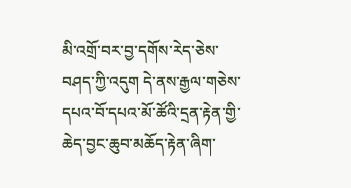མི་འགྲོ་བར་བྱ་དགོས་རེད་ཅེས་བཤད་ཀྱི་འདུག དེ་ནས་རྒྱལ་གཅེས་དཔའ་བོ་དཔའ་མོ་ཚོའི་དྲན་རྟེན་གྱི་ཆེད་བྱང་ཆུབ་མཆོད་རྟེན་ཞིག་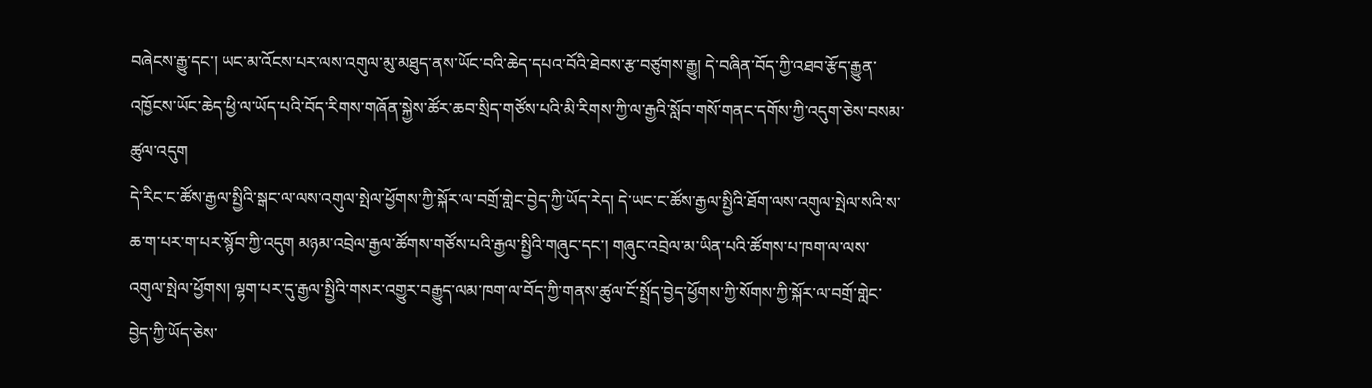བཞེངས་རྒྱུ་དང་། ཡང་མ་འོངས་པར་ལས་འགུལ་མུ་མཐུད་ནས་ཡོང་བའི་ཆེད་དཔའ་བོའི་ཐེབས་རྩ་བཙུགས་རྒྱུ། དེ་བཞིན་བོད་ཀྱི་འཐབ་རྩོད་རྒྱུན་འཁྱོངས་ཡོང་ཆེད་ཕྱི་ལ་ཡོད་པའི་བོད་རིགས་གཞོན་སྐྱེས་ཚོར་ཆབ་སྲིད་གཙོས་པའི་མི་རིགས་ཀྱི་ལ་རྒྱའི་སློབ་གསོ་གནང་དགོས་ཀྱི་འདུག་ཅེས་བསམ་ཚུལ་འདུག
དེ་རིང་ང་ཚོས་རྒྱལ་སྤྱིའི་སྒང་ལ་ལས་འགུལ་སྤེལ་ཕྱོགས་ཀྱི་སྐོར་ལ་བགྲོ་གླེང་བྱེད་ཀྱི་ཡོད་རེད། དེ་ཡང་ང་ཚོས་རྒྱལ་སྤྱིའི་ཐོག་ལས་འགུལ་སྤེལ་སའི་ས་ཆ་ག་པར་ག་པར་སྙོབ་ཀྱི་འདུག མཉམ་འབྲེལ་རྒྱལ་ཚོགས་གཙོས་པའི་རྒྱལ་སྤྱིའི་གཞུང་དང་། གཞུང་འབྲེལ་མ་ཡིན་པའི་ཚོགས་པ་ཁག་ལ་ལས་འགུལ་སྤེལ་ཕྱོགས། ལྷག་པར་དུ་རྒྱལ་སྤྱིའི་གསར་འགྱུར་བརྒྱུད་ལམ་ཁག་ལ་བོད་ཀྱི་གནས་ཚུལ་ངོ་སྤྲོད་བྱེད་ཕྱོགས་ཀྱི་སོགས་ཀྱི་སྐོར་ལ་བགྲོ་གླེང་བྱེད་ཀྱི་ཡོད་ཅེས་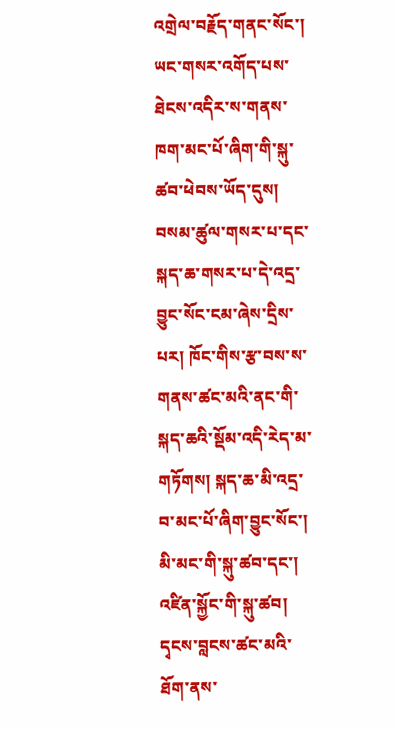འགྲེལ་བརྗོད་གནང་སོང་།
ཡང་གསར་འགོད་པས་ཐེངས་འདིར་ས་གནས་ཁག་མང་པོ་ཞིག་གི་སྐུ་ཚབ་ཕེབས་ཡོད་དུས། བསམ་ཚུལ་གསར་པ་དང་སྐད་ཆ་གསར་པ་དེ་འདྲ་བྱུང་སོང་ངམ་ཞེས་དྲིས་པར། ཁོང་གིས་རྩ་བས་ས་གནས་ཚང་མའི་ནང་གི་སྐད་ཆའི་སྡོམ་འདི་རེད་མ་གཏོགས། སྐད་ཆ་མི་འདྲ་བ་མང་པོ་ཞིག་བྱུང་སོང་། མི་མང་གི་སྐུ་ཚབ་དང་། འཛིན་སྐྱོང་གི་སྐུ་ཚབ། དྭངས་བླངས་ཚང་མའི་ཐོག་ནས་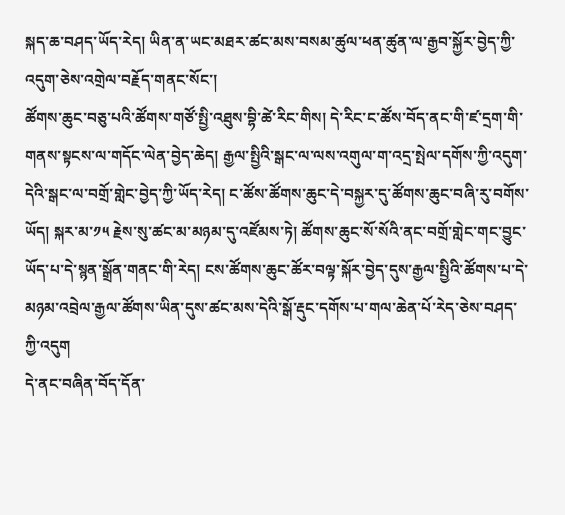སྐད་ཆ་བཤད་ཡོད་རེད། ཡིན་ན་ཡང་མཐར་ཚང་མས་བསམ་ཚུལ་ཕན་ཚུན་ལ་རྒྱབ་སྐྱོར་བྱེད་ཀྱི་འདུག་ཅེས་འགྲེལ་བརྗོད་གནང་སོང་།
ཚོགས་ཆུང་བཅུ་པའི་ཚོགས་གཙོ་སྤྱི་འཐུས་བྷི་ཚེ་རིང་གིས། དེ་རིང་ང་ཚོས་བོད་ནང་གི་ཛ་དྲག་གི་གནས་སྟངས་ལ་གདོང་ལེན་བྱེད་ཆེད། རྒྱལ་སྤྱིའི་སྒང་ལ་ལས་འགུལ་ག་འདྲ་སྤེལ་དགོས་ཀྱི་འདུག་དེའི་སྒང་ལ་བགྲོ་གླེང་བྱེད་ཀྱི་ཡོད་རེད། ང་ཚོས་ཚོགས་ཆུང་དེ་བསྐྱར་དུ་ཚོགས་ཆུང་བཞི་རུ་བགོས་ཡོད། སྐར་མ་༡༥ རྗེས་སུ་ཚང་མ་མཉམ་དུ་འཛོམས་ཏེ། ཚོགས་ཆུང་སོ་སོའི་ནང་བགྲོ་གླེང་གང་བྱུང་ཡོད་པ་དེ་སྙན་སྒྲོན་གནང་གི་རེད། ངས་ཚོགས་ཆུང་ཚོར་བལྟ་སྐོར་བྱེད་དུས་རྒྱལ་སྤྱིའི་ཚོགས་པ་དེ་མཉམ་འབྲེལ་རྒྱལ་ཚོགས་ཡིན་དུས་ཚང་མས་དེའི་སྒོ་རྡུང་དགོས་པ་གལ་ཆེན་པོ་རེད་ཅེས་བཤད་ཀྱི་འདུག
དེ་ནང་བཞིན་བོད་དོན་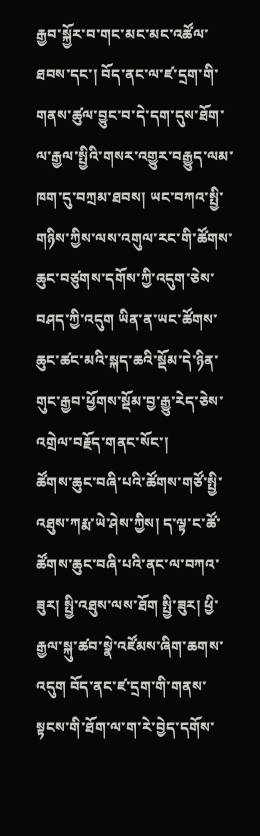རྒྱབ་སྐྱོར་བ་གང་མང་མང་འཚོལ་ཐབས་དང་། བོད་ནང་ལ་ཛ་དྲག་གི་གནས་ཚུལ་བྱུང་བ་དེ་དག་དུས་ཐོག་ལ་རྒྱལ་སྤྱིའི་གསར་འགྱུར་བརྒྱུད་ལམ་ཁག་དུ་བཀྲམ་ཐབས། ཡང་བཀའ་སྤྱི་གཉིས་ཀྱིས་ལས་འགུལ་རང་གི་ཚོགས་ཆུང་བཙུགས་དགོས་ཀྱི་འདུག་ཅེས་བཤད་ཀྱི་འདུག ཡིན་ན་ཡང་ཚོགས་ཆུང་ཚང་མའི་སྐད་ཆའི་སྡོམ་དེ་ཉིན་གུང་རྒྱབ་ཕྱོགས་སྡོམ་བྱ་རྒྱུ་རེད་ཅེས་འགྲེལ་བརྗོད་གནང་སོང་།
ཚོགས་ཆུང་བཞི་པའི་ཚོགས་གཙོ་སྤྱི་འཐུས་ཀརྨ་ཡེ་ཤེས་ཀྱིས། ད་ལྟ་ང་ཚོ་ཚོགས་ཆུང་བཞི་པའི་ནང་ལ་བཀའ་ཟུར། སྤྱི་འཐུས་ལས་ཐོག སྤྱི་ཟུར། ཕྱི་རྒྱལ་སྐུ་ཚབ་སྣེ་འཛོམས་ཞིག་ཆགས་འདུག བོད་ནང་ཛ་དྲག་གི་གནས་སྟངས་གི་ཐོག་ལ་ག་རེ་བྱེད་དགོས་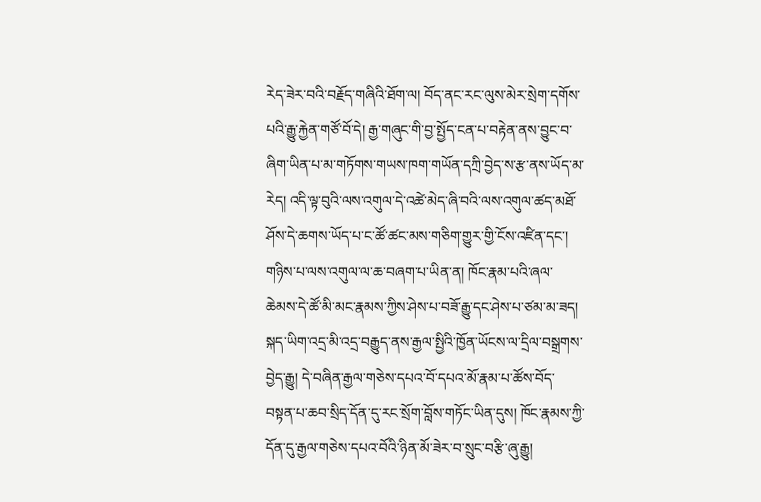རེད་ཟེར་བའི་བརྗོད་གཞིའི་ཐོག་ལ། བོད་ནང་རང་ལུས་མེར་སྲེག་དགོས་པའི་རྒྱུ་རྐྱེན་གཙོ་བོ་དེ། རྒྱ་གཞུང་གི་བྱ་སྤྱོད་ངན་པ་བརྟེན་ནས་བྱུང་བ་ཞིག་ཡིན་པ་མ་གཏོགས་གཡས་ཁག་གཡོན་དཀྲི་བྱེད་ས་རྩ་ནས་ཡོད་མ་རེད། འདི་ལྟ་བུའི་ལས་འགུལ་དེ་འཚེ་མེད་ཞི་བའི་ལས་འགུལ་ཚད་མཐོ་ཤོས་དེ་ཆགས་ཡོད་པ་ང་ཚོ་ཚང་མས་གཅིག་གྱུར་གྱི་ངོས་འཛིན་དང་། གཉིས་པ་ལས་འགུལ་ལ་ཆ་བཞག་པ་ཡིན་ན། ཁོང་རྣམ་པའི་ཞལ་ཆེམས་དེ་ཚོ་མི་མང་རྣམས་ཀྱིས་ཤེས་པ་བཟོ་རྒྱུ་དང་ཤེས་པ་ཙམ་མ་ཟད། སྐད་ཡིག་འདྲ་མི་འདྲ་བརྒྱུད་ནས་རྒྱལ་སྤྱིའི་ཁྱོན་ཡོངས་ལ་དྲིལ་བསྒྲགས་བྱེད་རྒྱུ། དེ་བཞིན་རྒྱལ་གཅེས་དཔའ་བོ་དཔའ་མོ་རྣམ་པ་ཚོས་བོད་བསྟན་པ་ཆབ་སྲིད་དོན་དུ་རང་སྲོག་བློས་གཏོང་ཡིན་དུས། ཁོང་རྣམས་ཀྱི་དོན་དུ་རྒྱལ་གཅེས་དཔའ་བོའི་ཉིན་མོ་ཟེར་བ་སྲུང་བརྩི་ཞུ་རྒྱུ།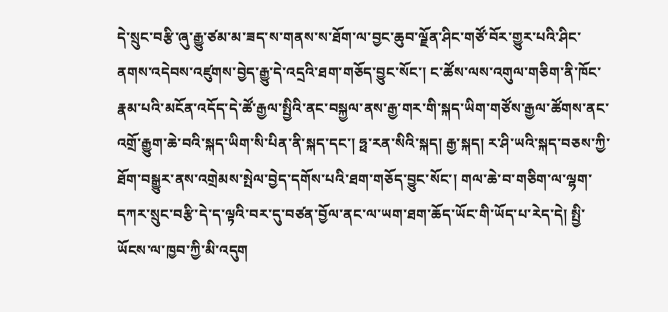དེ་སྲུང་བརྩི་ཞུ་རྒྱུ་ཙམ་མ་ཟད་ས་གནས་ས་ཐོག་ལ་བྱང་ཆུབ་ལྗོན་ཤིང་གཙོ་བོར་གྱུར་པའི་ཤིང་ནགས་འདེབས་འཛུགས་བྱེད་རྒྱུ་དེ་འདྲའི་ཐག་གཅོད་བྱུང་སོང་། ང་ཚོས་ལས་འགུལ་གཅིག་ནི་ཁོང་རྣམ་པའི་མངོན་འདོད་དེ་ཚོ་རྒྱལ་སྤྱིའི་ནང་བསྐྱལ་ནས་རྒྱ་གར་གི་སྐད་ཡིག་གཙོས་རྒྱལ་ཚོགས་ནང་འགྲོ་རྒྱུག་ཆེ་བའི་སྐད་ཡིག་སི་པིན་ནི་སྐད་དང་། ཧྥ་རན་སིའི་སྐད། རྒྱ་སྐད། ར་ཤི་ཡའི་སྐད་བཅས་ཀྱི་ཐོག་བསྒྱུར་ནས་འགྲེམས་སྤེལ་བྱེད་དགོས་པའི་ཐག་གཅོད་བྱུང་སོང་། གལ་ཆེ་བ་གཅིག་ལ་ལྷག་དཀར་སྲུང་བརྩི་དེ་ད་ལྟའི་བར་དུ་བཙན་བྱོལ་ནང་ལ་ཡག་ཐག་ཆོད་ཡོང་གི་ཡོད་པ་རེད་དེ། སྤྱི་ཡོངས་ལ་ཁྱབ་ཀྱི་མི་འདུག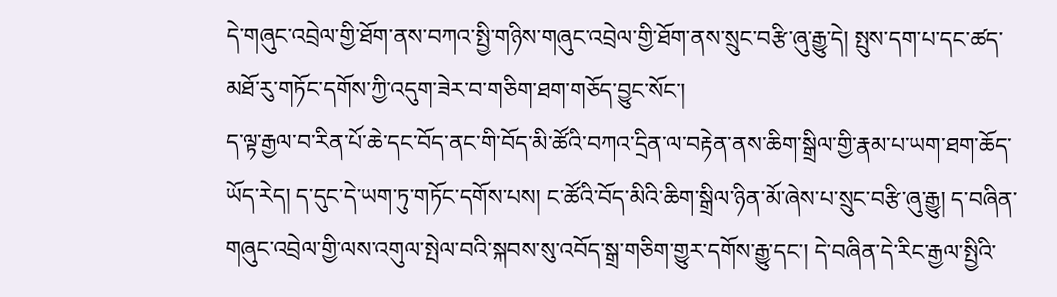དེ་གཞུང་འབྲེལ་གྱི་ཐོག་ནས་བཀའ་སྤྱི་གཉིས་གཞུང་འབྲེལ་གྱི་ཐོག་ནས་སྲུང་བརྩི་ཞུ་རྒྱུ་དེ། སྤུས་དག་པ་དང་ཚད་མཐོ་རུ་གཏོང་དགོས་ཀྱི་འདུག་ཟེར་བ་གཅིག་ཐག་གཅོད་བྱུང་སོང་།
ད་ལྟ་རྒྱལ་བ་རིན་པོ་ཆེ་དང་བོད་ནང་གི་བོད་མི་ཚོའི་བཀའ་དྲིན་ལ་བརྟེན་ནས་ཆིག་སྒྲིལ་གྱི་རྣམ་པ་ཡག་ཐག་ཆོད་ཡོད་རེད། ད་དུང་དེ་ཡག་ཏུ་གཏོང་དགོས་པས། ང་ཚོའི་བོད་མིའི་ཆིག་སྒྲིལ་ཉིན་མོ་ཞེས་པ་སྲུང་བརྩི་ཞུ་རྒྱུ། ད་བཞིན་གཞུང་འབྲེལ་གྱི་ལས་འགུལ་སྤེལ་བའི་སྐབས་སུ་འབོད་སྒྲ་གཅིག་གྱུར་དགོས་རྒྱུ་དང་། དེ་བཞིན་དེ་རིང་རྒྱལ་སྤྱིའི་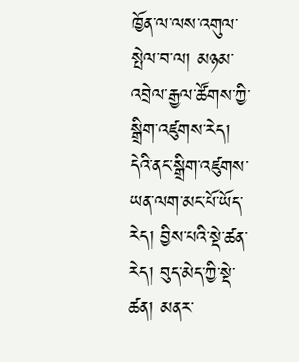ཁྱོན་ལ་ལས་འགུལ་སྤེལ་བ་ལ། མཉམ་འབྲེལ་རྒྱལ་ཚོགས་ཀྱི་སྒྲིག་འཛུགས་རེད། དེའི་ནང་སྒྲིག་འཛུགས་ཡན་ལག་མང་པོ་ཡོད་རེད། བྱིས་པའི་སྡེ་ཚན་རེད། བུད་མེད་ཀྱི་སྡེ་ཚན། མནར་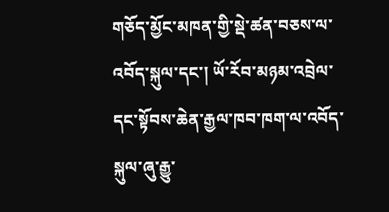གཅོད་མྱོང་མཁན་གྱི་སྡེ་ཚན་བཅས་ལ་འབོད་སྐུལ་དང་། ཡོ་རོབ་མཉམ་འབྲེལ་དང་སྟོབས་ཆེན་རྒྱལ་ཁབ་ཁག་ལ་འབོད་སྐུལ་ཞུ་རྒྱུ་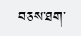བཅས་ཐག་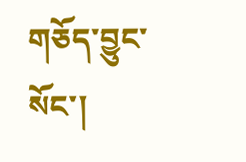གཅོད་བྱུང་སོང་།